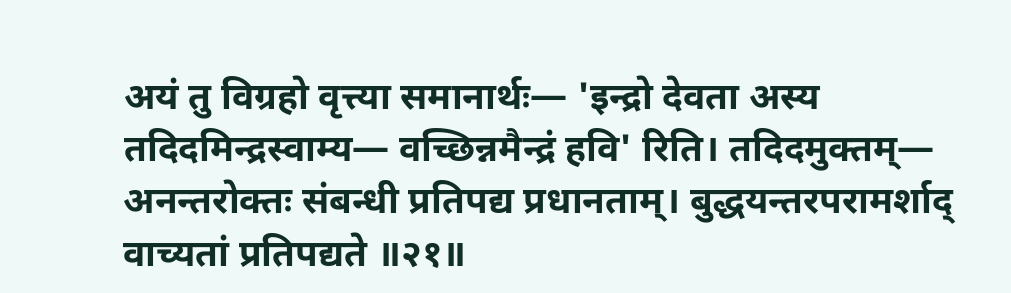अयं तु विग्रहो वृत्त्या समानार्थः— 'इन्द्रो देवता अस्य तदिदमिन्द्रस्वाम्य— वच्छिन्नमैन्द्रं हवि' रिति। तदिदमुक्तम्—
अनन्तरोक्तः संबन्धी प्रतिपद्य प्रधानताम्। बुद्धयन्तरपरामर्शाद् वाच्यतां प्रतिपद्यते ॥२१॥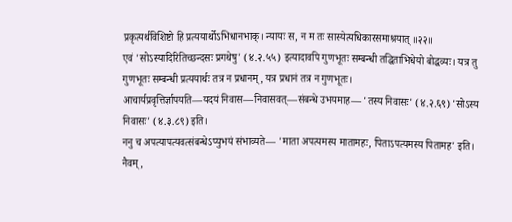प्रकृत्यर्थविशिष्टो हि प्रत्ययार्थोऽभिधानभाक्। न्यायः स, न म तः सास्येत्यधिकारसमाश्रयात् ॥२२॥
एवं 'सोऽस्यादिरितिच्छन्दसः प्रगथेषु' (४.२.५५) इत्यादावपि गुणभूतः सम्बन्धी तद्धिताभिधेयो बोद्धव्यः। यत्र तु गुणभूतः सम्बन्धी प्रत्ययार्थः तत्र न प्रधानम्, यत्र प्रधानं तत्र न गुणभूतः।
आचार्यप्रवृत्तिर्ज्ञापयति—यदयं निवास—निवासवत्—संबन्धे उभयमाह— 'तस्य निवासः' (४.२.६९) 'सोऽस्य निवासः' (४.३.८९) इति।
ननु च अपत्यापत्यवत्संबन्धेऽप्युभयं संभाव्यते— 'माता अपत्यमस्य मातामहः, पिताऽपत्यमस्य पितामह' इति।
नैवम्,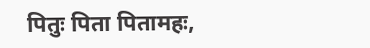पितुः पिता पितामहः,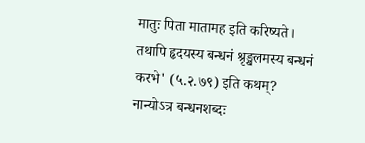मातुः पिता मातामह इति करिष्यते।
तथापि हृदयस्य बन्धनं श्रृङ्खलमस्य बन्धनं करभे' (५.२.७९) इति कथम्?
नान्योऽत्र बन्धनशब्दः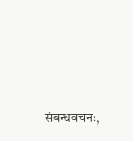संबन्धवचनः,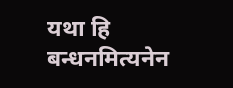यथा हि बन्धनमित्यनेन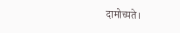दामोच्यते।